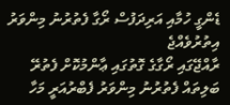ޑެންގީ ހުމާއި އަރިދަފުސް ރޯގާ ފެތުރުނު މިންވަރު އިތުރުވެއްޖެ
ރާއްޖޭގައި ރޯގާގެ ގޮތުގައި ޢާންމުކޮށް ފެތުރޭ ބަލިތައް ފެތުރުނު މިންވަރު ފެބްރުއަރީ މަހާ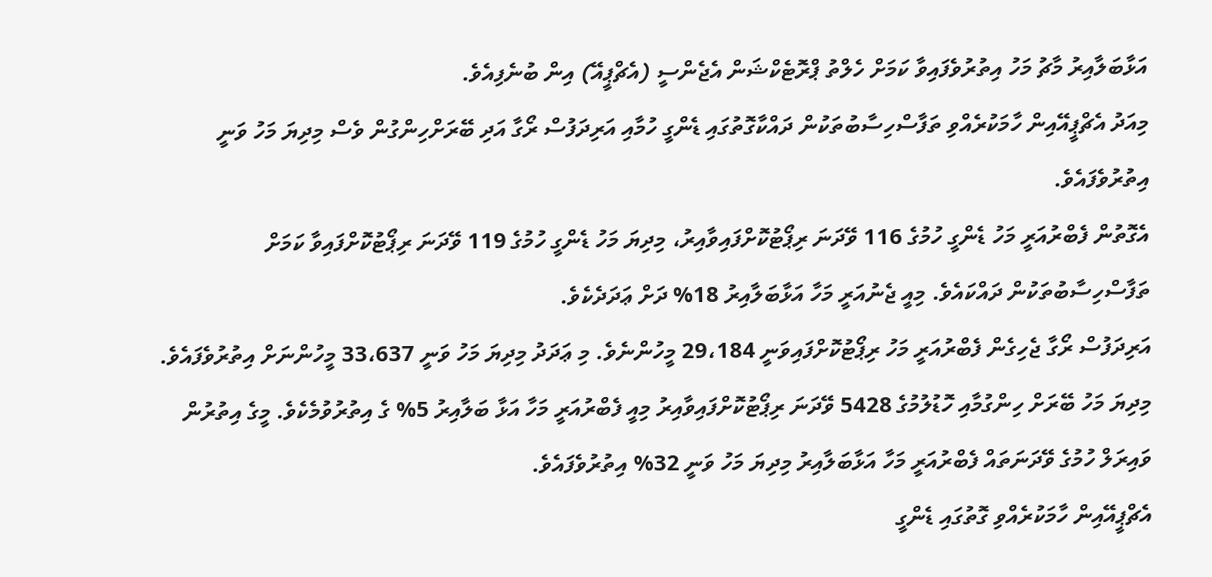އަޅާބަލާއިރު މާޗު މަހު އިތުރުވެފައިވާ ކަމަށް ހެލްތު ޕްރޮޓެކްޝަން އެޖެންސީ (އެޗްޕީއޭ) އިން ބުނެފިއެވެ.
މިއަދު އެޗްޕީއޭއިން ހާމަކުރެއްވި ތަފާސްހިސާބުތަކުން ދައްކާގޮތުގައި ޑެންގީ ހުމާއި އަރިދަފުސް ރޯގާ އަދި ބޭރަށްހިންގުން ވެސް މިދިޔަ މަހު ވަނީ އިތުރުވެފައެވެ.
އެގޮތުން ފެބްރުއަރީ މަހު ޑެންގީ ހުމުގެ 116 ވޭދަނަ ރިޕޯޓުކޮށްފައިވާއިރު، މިދިޔަ މަހު ޑެންގީ ހުމުގެ 119 ވޭދަނަ ރިޕޯޓުކޮށްފައިވާ ކަމަށް ތަފާސްހިސާބުތަކުން ދައްކައެވެ. މިއީ ޖެނުއަރީ މަހާ އަޅާބަލާއިރު 18% ދަށް ޢަދަދެކެވެ.
އަރިދަފުސް ރޯގާ ޖެހިގެން ފެބްރުއަރީ މަހު ރިޕޯޓުކޮށްފައިވަނީ 29،184 މީހުންނެވެ. މި ޢަދަދު މިދިޔަ މަހު ވަނީ 33،637 މީހުންނަށް އިތުރުވެފައެވެ.
މިދިޔަ މަހު ބޭރަށް ހިންގުމާއި ހޮޑުލުމުގެ 5428 ވޭދަނަ ރިޕޯޓުކޮށްފައިވާއިރު މިއީ ފެބްރުއަރީ މަހާ އަޅާ ބަލާއިރު 5% ގެ އިތުރުވުމެކެވެ. މީގެ އިތުރުން ވައިރަލް ހުމުގެ ވޭދަނަތައް ފެބްރުއަރީ މަހާ އަޅާބަލާއިރު މިދިޔަ މަހު ވަނީ 32% އިތުރުވެފައެވެ.
އެޗްޕީއޭއިން ހާމަކުރެއްވި ގޮތުގައި ޑެންގީ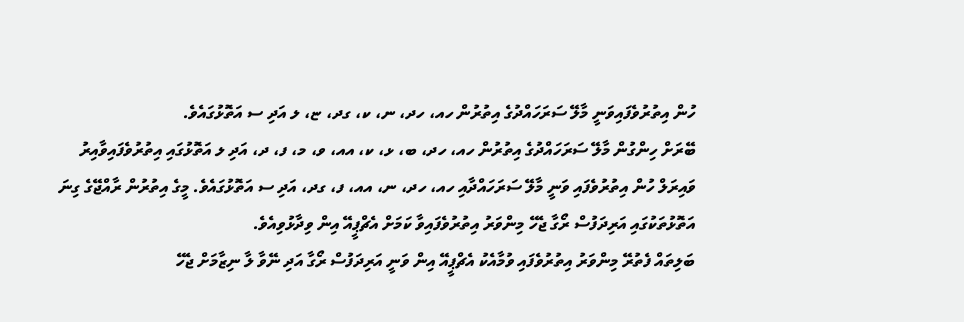ހުން އިތުރުވެފައިވަނީ މާލޭ ސަރަހައްދުގެ އިތުރުން ހއ، ހދ، ނ، ކ، ގދ، ޏ، ލ އަދި ސ އަތޮޅުގައެވެ.
ބޭރަށް ހިންގުން މާލޭ ސަރަހައްދުގެ އިތުރުން ހއ، ހދ، ބ، ޅ، ކ، އއ، ވ، މ، ފ، ދ، އަދި ލ އަތޮޅުގައި އިތުރުވެފައިވާއިރު ވައިރަލް ހުން އިތުރުވެފައި ވަނީ މާލޭ ސަރަހައްދާއި ހއ، ހދ، ނ، އއ، ފ، ގދ، އަދި ސ އަތޮޅުގައެވެ. މީގެ އިތުރުން ރާއްޖޭގެ ގިނަ އަތޮޅުތަކުގައި އަރިދަފުސް ރޯގާ ޖެހޭ މިންވަރު އިތުރުވެފައިވާ ކަމަށް އެޗްޕީއޭ އިން ވިދާޅުވިއެވެ.
ބަލިތައް ފެތުރޭ މިންވަރު އިތުރުވެފައި ވުމާއެކު އެޗްޕީއޭ އިން ވަނީ އަރިދަފުސް ރޯގާ އަދި ނޭވާ ލާ ނިޒާމަށް ޖެހޭ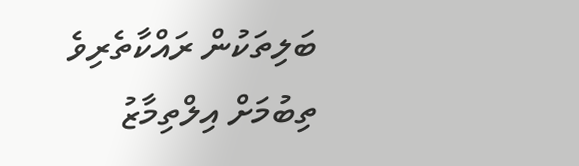ބަލިތަކުން ރައްކާތެރިވެ ތިބުމަށް އިލްތިމާޒު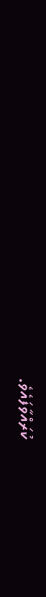ކުރައްވާފައެވެ.